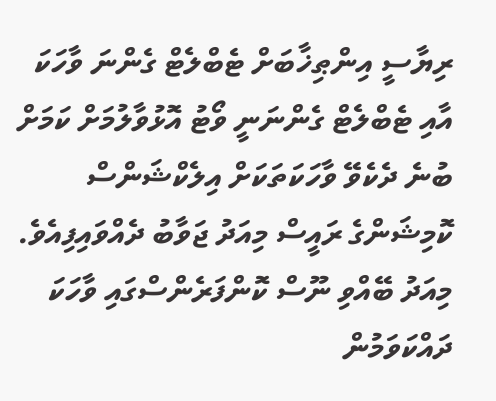ރިޔާސީ އިންޠިޚާބަށް ޓެބްލެޓް ގެންނަ ވާހަކަ އާއި ޓެބްލެޓް ގެންނަނީ ވޯޓު އޮޅުވާލުމަށް ކަމަށް ބުނެ ދެކެވޭ ވާހަކަތަކަށް އިލެކްޝަންސް ކޮމިޝަންގެ ރައީސް މިއަދު ޖަވާބު ދެއްވައިފިއެވެ. މިއަދު ބޭއްވި ނޫސް ކޮންފަރެންސްގައި ވާހަކަ ދައްކަވަމުން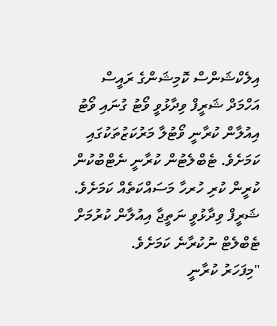އިލެކްޝަންސް ކޮމިޝަންގެ ރައީސް އަހްމަދް ޝަރީފް ވިދާޅުވީ ވޯޓު ގުނައި ވޯޓު އިއުލާން ކުރާނީ ވޯޓުލާ މަރުކަޒުތަކުގައި ކަމަށެވެ. ޓެބްލެޓުން ކުރާނީ ނެޓްބުކުން ކުރީން ކުރި ހުރހާ މަސައްކަތެއް ކަމަށެވެ. ޝަރީފް ވިދާޅުވީ ނަތީޖާ އިއުލާން ކުރުމަށް ޓެބްލެޓް ނުކުރާނެ ކަމަށެވެ.
"މިފަހަރު ކުރާނީ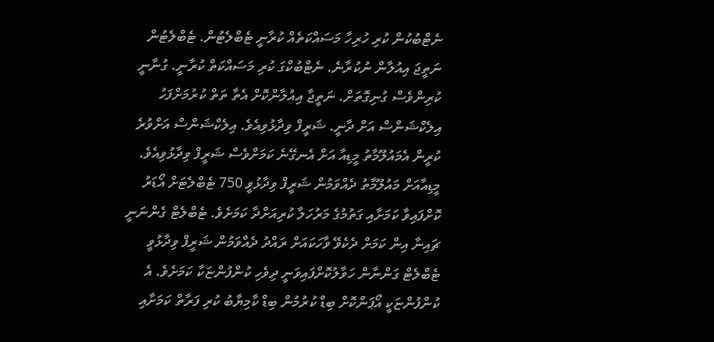ނެޓްބުކުން ކުރި ހުރިހާ މަސައްކަތެއް ކުރާނީ ޓެބްލެޓުން. ޓެބްލެޓުން ނަތީޖަ އިއުލާން ނުކުރާނެ. ނެޓްބުކްގަ ކުރި މަސައްކަތް ކުރާނީ. ގުނާނީ ކުރިންވެސް ގުނިގޮތަށް. ނަތީޖާ އިއުލާންކޮށް އެތާ ތަތް ކުރުމަށްފަހު އިލެކްޝަންސް އަށް ދާނީ. ޝަރީފް ވިދާޅުވިއެވެ. އިލެކްޝަންސް އަށްވުރެ ކުރީން އެމައުލޫމާތު މީޑިއާ އަށް އެނގޭނެ ކަމަށްވެސް ޝަރީފް ވިދާޅުވިއެވެ.
މީޑިއާއަށް މައުލޫމާތު ދެއްވަމުން ޝަރީފް ވިދާޅުވީ 750 ޓެބްލެޓަށް އޯޑަރު ކޮށްފައިވާ ކަމަށާއި ގަތުމުގެ މަރުހަލާ ކުރިއަށްދާ ކަމަށެވެ. ޓެބްލެޓް ގެންނަނީ ޗައިނާ އިން ކަމަށް ދެކެވޭ ވާހަކައަށް ރައްދު ދެއްވަމުން ޝަރީފް ވިދާޅުވީ ޓެބްލެޓް ގަންނާން ހަވާލުކޮށްފައިވަނީ ދިވެހި ކުންފުންޏަކާ ކަމަށެވެ. އެ ކުންފުންޏަކީ އޯޕަންކޮށް ބިޑް ކުރުމުން ބިޑް ކާމިޔާބު ކުރި ފަރާތް ކަމަށާއި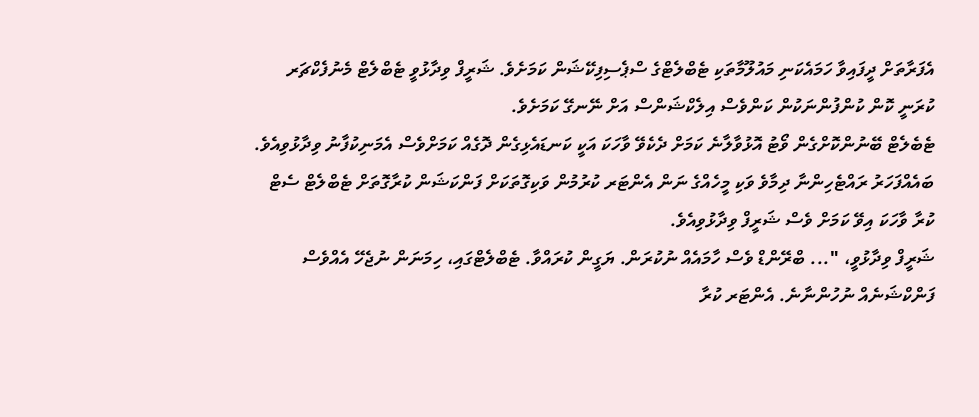އެފަރާތަށް ދީފައިވާ ހަމައެކަނި މައުލޫމާތަކި ޓެބްލެޓްގެ ސްޕެސިފިކޭޝަން ކަމަށެވެ. ޝަރީފް ވިދާޅުވީ ޓެބްލެޓް މެނުފެކްޗަރ ކުރަނީ ކޮން ކުންފުންނަކުން ކަންވެސް އިލެކްޝަންސް އަށް ނޭނގޭ ކަމަށެވެ.
ޓެބެލެޓް ބޭނުންކޮށްގެން ވޯޓު އޮޅުވާލާނެ ކަމަށް ދެކެވޭ ވާހަކަ އަކީ ކަނޑައެޅިގެން ދޮގެއް ކަމަށްވެސް އެމަނިކުފާނު ވިދާޅުވިއެވެ. ބައެއްފަހަރު ރައްޓެހިންނާ ދިމާވެ ވަކި މީހެއްގެ ނަން އެންޓަރ ކުރުމުން ވަކިގޮތަކަށް ފަންކަޝަން ކުރާގޮތަށް ޓެބްލެޓް ސެޓް ކުރާ ވާހަކަ އިވޭ ކަމަށް ވެސް ޝަރީފް ވިދާޅުވިއެވެ.
ޝަރީފް ވިދާޅުވީ، "... ބްރޭންޑް ވެސް ހާމައެއް ނުކުރަން. ޔަގީން ކުރައްވާ. ޓެބްލެޓްގައި، ހިމަނަން ނުޖެހޭ އެއްވެސް ފަންކްޝަނެއް ނުހުންނާނެ. އެންޓަރ ކުރާ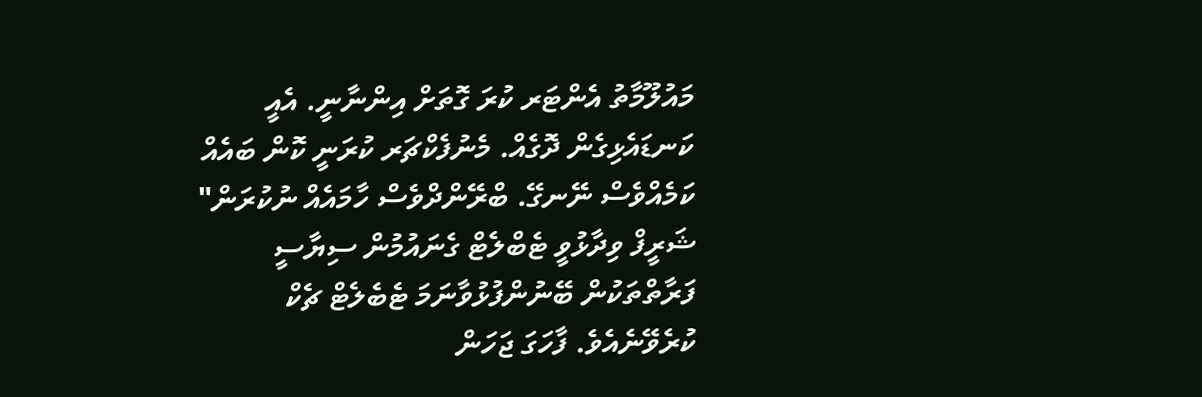މައުލޫމާތު އެންޓަރ ކުރަ ގޮތަށް އިންނާނީ. އެއީ ކަނޑައެޅިގެން ދޮގެއް. މެނުފެކްޗަރ ކުރަނީ ކޮން ބައެއް ކަމެއްވެސް ނޭނގޭ. ބްރޭންދްވެސް ހާމައެއް ނުކުރަން"
ޝަރީފް ވިދާޅުވީ ޓެބްލެޓް ގެނައުމުން ސިޔާސީ ފަރާތްތަކުން ބޭނުންފުޅުވާނަމަ ޓެބެލެޓް ޗެކް ކުރެވޭނެއެވެ. ފާހަގަ ޖަހަން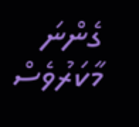ގެންނަ މާކަރުވެސް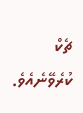ޗެކް ކުރެވޭނެއެވެ.